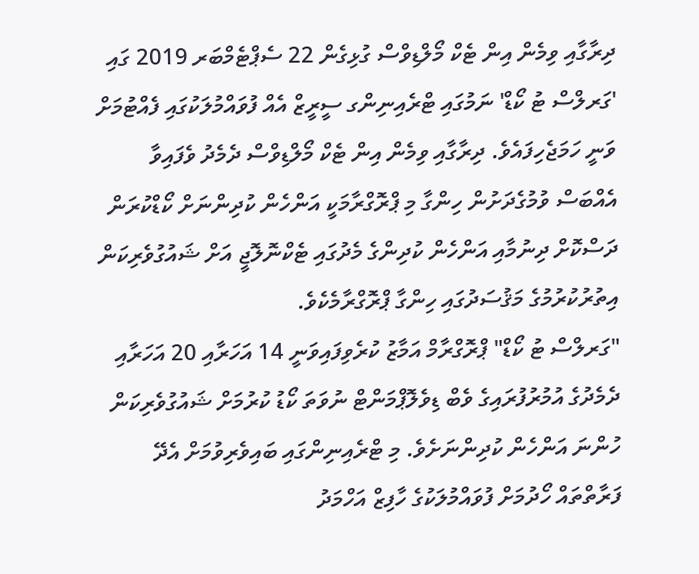ދިރާގާއި ވިމެން އިން ޓެކް މޯލްޑިވްސް ގުޅިގެން 22 ސެޕްޓެމްބަރ 2019 ގައި 'ގަރލްސް ޓު ކޯޑް' ނަމުގައި ޓްރެއިނިންގ ސީރީޒް އެއް ފުވައްމުލަކުގައި ފެއްޓުމަށް ވަނީ ހަމަޖެހިފައެވެ. ދިރާގާއި ވިމެން އިން ޓެކް މޯލްޑިވްސް ދެމެދު ވެފައިވާ އެއްބަސް ވުމުގެދަށުން ހިންގާ މި ޕްރޮގްރާމަކީ އަންހެން ކުދިންނަށް ކޯޑްކުރަން ދަސްކޮށް ދިނުމާއި އަންހެން ކުދިންގެ މެދުގައި ޓެކްނޮލޮޖީ އަށް ޝައުގުވެރިކަން އިތުރުކުރުމުގެ މަޤުސަދުގައި ހިންގާ ޕްރޮގްރާމެކެވެ.
"ގަރލްސް ޓު ކޯޑް" ޕްރޮގްރާމް އަމާޒު ކުރެވިފައިވަނީ 14 އަހަރާއި 20 އަހަރާއި ދެމެދުގެ އުމުރުފުރައިގެ ވެބް ޑިވެލޮޕްމަންޓް ނުވަތަ ކޯޑު ކުރުމަށް ޝައުގުވެރިކަން ހުންނަ އަންހެން ކުދިންނަށެވެ. މި ޓްރެއިނިންގައި ބައިވެރިވުމަށް އެދޭ ފަރާތްތައް ހޯދުމަށް ފުވައްމުލަކުގެ ހާފިޒް އަހްމަދު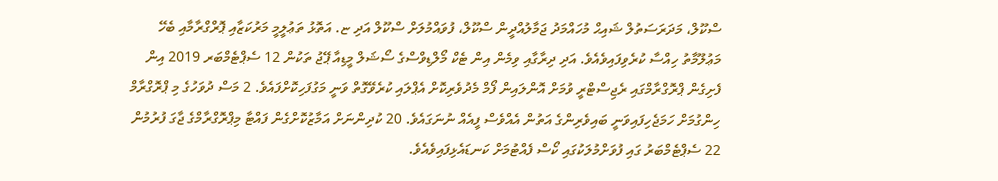ސްކޫލް، މަދަރަސަތުލް ޝައިޙް މުހައްމަދު ޖަމާލުއްދީން ސްކޫލް، ފުވައްމުލަށް ސްކޫލް އަދި ޏ. އަތޮޅު ތަޢުލީމީ މަރުކަޒާއި ޕޮރްގްރާމާއި ބެހޭ މަޢުލޫމާތު ހިއްސާ ކުރެވިފައިވެއެވެ. އަދި ދިރާގާއި ވިމެން އިން ޓެކް މޯލްޑިވްސްގެ ސޯޝަލް މީޑިއާ ޕޭޖު ތަކުން 12 ސެޕްޓެމްބަރ 2019 އިން ފެށިގެން ޕްރޮގްރާމްގައި ރެޖިސްޓްރީ ވުމަށް އޮންލައިން ފޯމް މެދުވެރިކޮށް އެޕްލައި ކުރެވޭގޮތް ވަނީ މަގުފަހިކޮށްފައެވެ. 2 މަސް ދުވަހުގެ މި ޕްރޮގްރާމް ހިންގުމަށް ހަމަޖެހިފައިވަނީ ބައިވެރިންގެ އަތުން އެއްވެސް ފީއެއް ނުނަގައެވެ. 20 ކުދިންނަށް އަމާޒުކޮށްގެން ފައްޓާ މިޕްރޮގްރާމްގެ ޖާގަ ފުރުމުން 22 ސެޕްޓެމްބަރު ގައި ފުވަށްމުލަކުގައި ކޯސް ފެއްޓުމަށް ކަނޑައެޅިފައިވެއެވެ.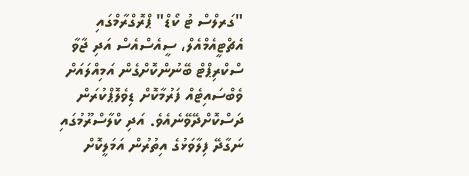"ގަރލްސް ޓު ކޯޑް" ޕްރޮގްރާމްގައި އެޗްޓީއެމްއެލް، ސީއެސްއެސް އަދި ޖާވާ ސްކްރިޕްޓް ބޭނުންކޮށްގެން އަމިއްލައަށް ވެބްސައިޓެއް ފަރުމާކޮށް ޑިވެލޮޕްކުރަން ދަސްކޮށްދޭވޭނެއެވެ. އަދި ކްލާސްރޫމުގައި ނަގާދޭ ފިލާވަޅުގެ އިތުރުން އަމަލީކޮށް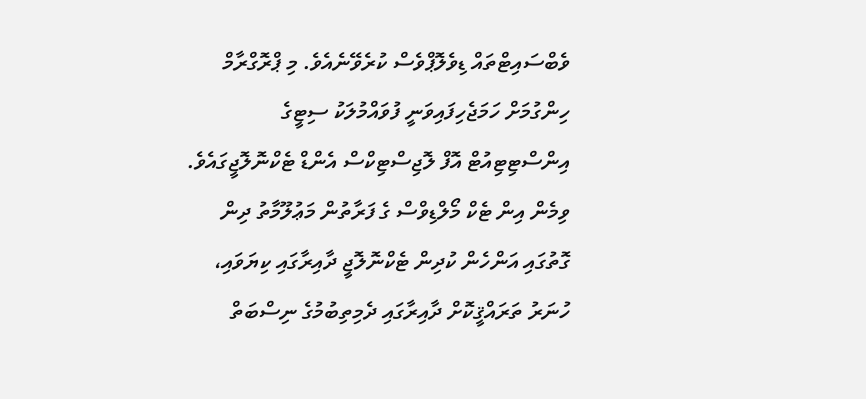ވެބްސައިޓްތައް ޑިވެލޮޕްވެސް ކުރެވޭނެއެވެ. މި ޕްރޮގްރާމް ހިންގުމަށް ހަމަޖެހިފައިވަނީ ފުވައްމުލަކު ސިޓީގެ އިންސްޓިޓިއުޓް އޮފް ލޮޖިސްޓިކްސް އެންޑް ޓެކްނޮލޮޖީގައެވެ.
ވިމެން އިން ޓެކް މޯލްޑިވްސް ގެ ފަރާތުން މަޢުލޫމާތު ދިން ގޮތުގައި އަންހެން ކުދިން ޓެކްނޮލޮޖީ ދާއިރާގައި ކިޔަވައި، ހުނަރު ތަރައްޤީކޮށް ދާއިރާގައި ދެމިތިބުމުގެ ނިސްބަތް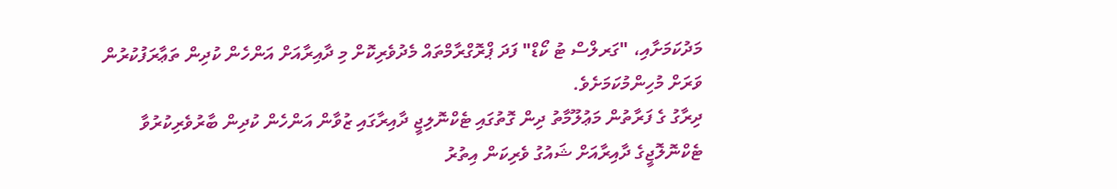މަދުކަމަށާއި، "ގަރލްސް ޓު ކޯޑް" ފަދަ ޕްރޮގްރާމްތައް މެދުވެރިކޮށް މި ދާއިރާއަށް އަންހެން ކުދިން ތަޢާރަފުކުރުން ވަރަށް މުހިންމުކަމަށެވެ.
ދިރާގު ގެ ފަރާތުން މަޢުލޫމާތު ދިން ގޮތުގައި ޓެކްނޮލިޖީ ދާއިރާގައި ޒުވާން އަންހެން ކުދިން ބާރުވެރިކުރުވާ ޓެކްނޮލޮޖީގެ ދާއިރާއަށް ޝައުގު ވެރިކަން އިތުރު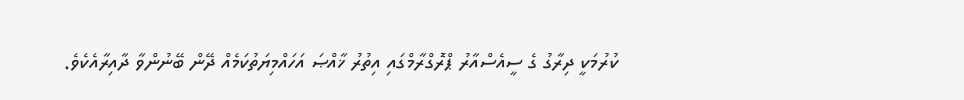ކުރުމަކީ ދިރާގު ގެ ސީއެސްއާރު ޕްރޮގްރާމްގައި އިތުރު ޚާއްޞަ އަހައްމިޔަތުކަމެއް ދޭން ބޭނުންވާ ދާއިރާއެކެވެ.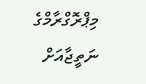މިޕްރޮގްރާމްގެ ނަތީޖާއަށް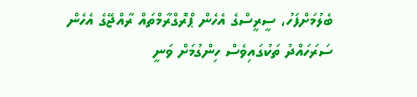ބެލުމަށްފަހު، ސީރީސްގެ އެހެން ޕްރޮގްރާމްތައް ރާއްޖޭގެ އެހެން ސަރަހައްދު ތަކުގައިވެސް ހިންގުމަށް ވަނީ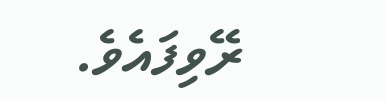ރޭވިފައެވެ.